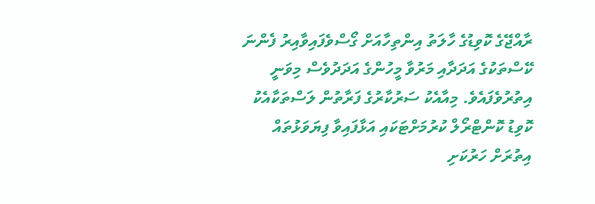ރާއްޖޭގެ ކޮވިޑުގެ ހާލަތު އިންތިހާއަށް ގޯސްވެފައިވާއިރު ފެންނަ ކޭސްތަކުގެ އަދަދާއި މަރުވާ މީހުންގެ އަދަދުވެސް މިވަނީ އިތުރުވެފައެވެ. މިއާއެކު ސަރުކާރުގެ ފަރާތުން ލަސްތަކާއެކު ކޮވިޑު ކޮންޓްރޯލް ކުރުމަށްޓަކައި އަޅާފައިވާ ފިޔަވަޅުތައް އިތުރަށް ހަރުކަށި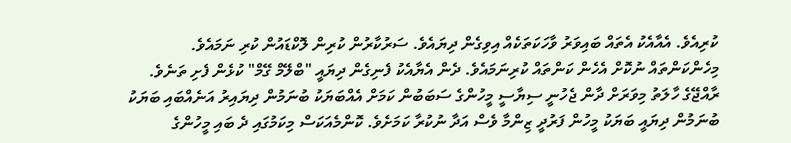ކުރިއެވެ. އެއާއެކު އެތައް ބައިވަރު ވާހަކަތަކެއް އިވިގެން ދިޔައެވެ. ސަރުކާރުން ކުރިން ލޮކްޑައުން ކުރި ނަމައެވެ. މިހެންކަންތައް ނުކޮށް އެހެން ކަންތައް ކުރިނަމައެވެ. ދެން އެޔާއެކު ފެނިގެން ދިޔައީ "ބްލޭމް ގޭމް" ކުޅެން ފެށި ތަނެވެ. ރާއްޖޭގެ ހާލަތު މިވަރަށް ދާން ޖެހުނީ ސިޔާސީ މީހުންގެ ސަބަބުން ކަމަށް އެއްބަޔަކު ބުނަމުން ދިޔައިރު އަނެއްބައި ބަޔަކު ބުނަމުން ދިޔައީ ބަޔަކު މީހުން ފަރުދީ ޒިންމާ ވެސް އަދާ ނުކުރާ ކަމަށެވެ. ކޮންމެއަކަސް މިކަމުގައި ދެ ބައި މީހުންގެ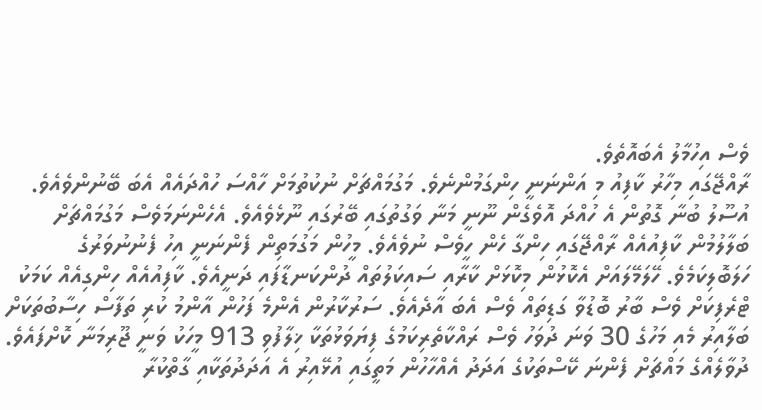ވެސް އިހުމާލު އެބައޮތެވެ.
ރާއްޖޭގައި މިހާރު ކާފިއު މި އަންނަނީ ހިންގަމުންނެވެ. މަގުމައްޗަށް ނުކުތުމަށް ހާއްސަ ހުއްދައެއް އެބަ ބޭނުންވެއެވެ. އުސޫލު ބުނާ ގޮތުން އެ ހުއްދަ އޮވެގެން ނޫނީ މަނާ ވަގުތުގައި ބޭރުގައި ނޫޅެވެއެވެ. އެހެންނަމަވެސް މަގުމައްޗަށް ބަލާލުމުން ކާފިއުއެއް ރާއްޖޭގައި ހިންގާ ހެން ހީވެސް ނުވެއެވެ. މީހުން މަގުމަތިން ފެންނަނީ އިހު ފެނުނުވަރުގެ ހަލަބޮލިކަމެވެ. ހޭލަމޭލައަށް އެކޮޅުން މިކޮޅަށް ކާރާއި ސައިކަލުތައް ދުންކަނޑާފައި ދަނީއެވެ. ކާފިއުއެއް ހިންގިއެއް ކަމަކު ޓްރެފިކަށް ވެސް ބާރު ބޮޑުވާ ގަޑިތައް ވެސް އެބަ އާދެއެވެ. ސަރުކާރުން އެންމެ ފަހުން އާންމު ކުރި ތަފާސް ހިސާބުތަކަށް ބަލާއިރު މެއި މަހުގެ 30 ވަނަ ދުވަހު ވެސް ރައްކާތެރިކަމުގެ ފިޔަވަޅުތަކާ ޚިލާފުވި 913 މީހަކު ވަނީ ޖޫރިމަނާ ކޮށްފައެވެ.
ދުވާލެއްގެ މައްޗަށް ފެންނަ ކޭސްތަކުގެ އަދަދު އެއްހާހުން މަތީގައި އުޅޭއިރު އެ އަދަދުތަކާއި ގާތްކުރާ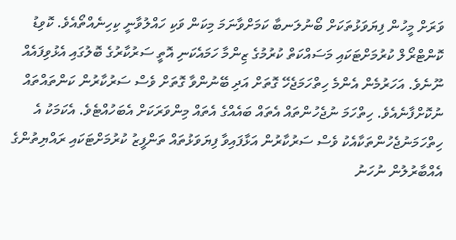ވަރަށް މީހުން ފިޔަވަޅުތަކަށް ބޯނުލަނބާ ކަމަށްވާނަމަ މިކަން ވަކި ހައްލުވާނީ ކިހިނެއްތޯއެވެ. ކޮވިޑު ކޮންޓްރޯލް ކުރުމަށްޓަކައި މަސައްކަތް ކުރުމުގެ ޒިންމާ ހަމައެކަނި އޮތީ ސަރުކާރުގެ ބޮލުގައި އެޅުވިފައެއް ނޫނެވެ. އަހަރުމެން އެންމެ ހިތްހަމަޖެހޭ ގޮތަށް އަދި ބޭނުންވާ ގޮތަށް ވެސް ސަރުކާރުން ކަންތައްތައް ނުކޮށްފާނެއެވެ. ހިތްހަމަ ނުޖެހުންތައް އެތައް ބައެއްގެ އެތައް މިންވަރަކަށް އެބަހުއްޓެވެ. އެކަމަކު އެ ހިތްހަމަނުޖެހުންތަކާއެކު ވެސް ސަރުކާރުން އަޅާފައިވާ ފިޔަވަޅުތައް ތަންފީޒު ކުރުމަށްޓަކައި ރައްޔިތުންގެ އެއްބާރުލުން ނުހަނު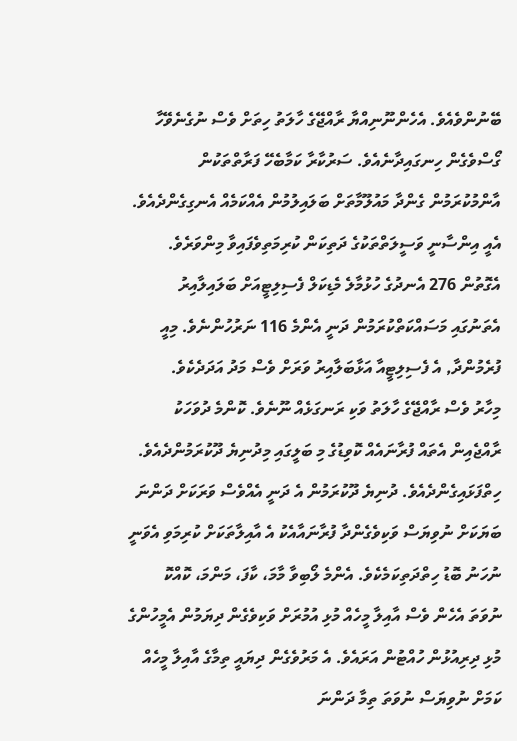ބޭނުންވެއެވެ. އެހެންނޫނިއްޔާ ރާއްޖޭގެ ހާލަތު ހިތަށް ވެސް ނުގެނެވޭހާ ގޯސްވެގެން ހިނގައިދާނެއެވެ. ސަރުކާރާ ކަމާބެހޭ ފަރާތްތަކުން އާންމުކުރަމުން ގެންދާ މައުލޫމާތަށް ބަލައިލުމުން އެއްކަމެއް އެނގިގެންދެއެވެ. އެއީ އިންސާނީ ވަސީލަތްތަކުގެ ދަތިކަން ކުރިމަތިވެފައިވާ މިންވަރެވެ. އެގޮތުން 276 އެނދުގެ ހުޅުމާލެ މެޑިކަލް ފެސިލިޓީއަށް ބަލައިލާއިރު އެތަނުގައި މަސައްކަތްކުރަމުން ދަނީ އެންމެ 116 ނަރުހުންނެވެ. މިއީ ފުރެމުންދާ, އެ ފެސިލިޓީއާ އަޅާބަލާއިރު ވަރަށް ވެސް މަދު އަދަދެކެވެ.
މިހާރު ވެސް ރާއްޖޭގެ ހާލަތު ވަކި ރަނގަޅެއް ނޫނެވެ. ކޮންމެ ދުވަހަކު ރާއްޖެއިން އެތައް ފުރާނައެއް ކޮވިޑުގެ މި ބަލީގައި މިދުނިޔެ ދޫކުރަމުންދެއެވެ. ހިތްފަޅައިގެންދެއެވެ. ދުނިޔެ ދޫކުރަމުން އެ ދަނީ އެއްވެސް ވަރަކަށް ދަންނަ ބަޔަކަށް ނުވިޔަސް ވަކިވެގެންދާ ފުރާނައާއެކު އެ އާއިލާތަކަށް ކުރިމަވި އެވަނީ ނުހަނު ބޮޑު ހިތްދަތިކަމެކެވެ. އެންމެ ލޯބިވާ މާމަ، ކާފަ، މަންމަ، ކޮއްކޮ ނުވަތަ އެހެން ވެސް އާއިލާ މީހެއް މުޅި އުމުރަށް ވަކިވެގެން ދިޔަމުން އެމީހުންގެ މުޅި ދިރިއުޅުން ހުއްޓުން އަރައެވެ. އެ މަރުވެގެން ދިޔައީ ތިމާގެ އާއިލާ މީހެއް ކަމަށް ނުވިޔަސް ނުވަތަ ތިމާ ދަންނަ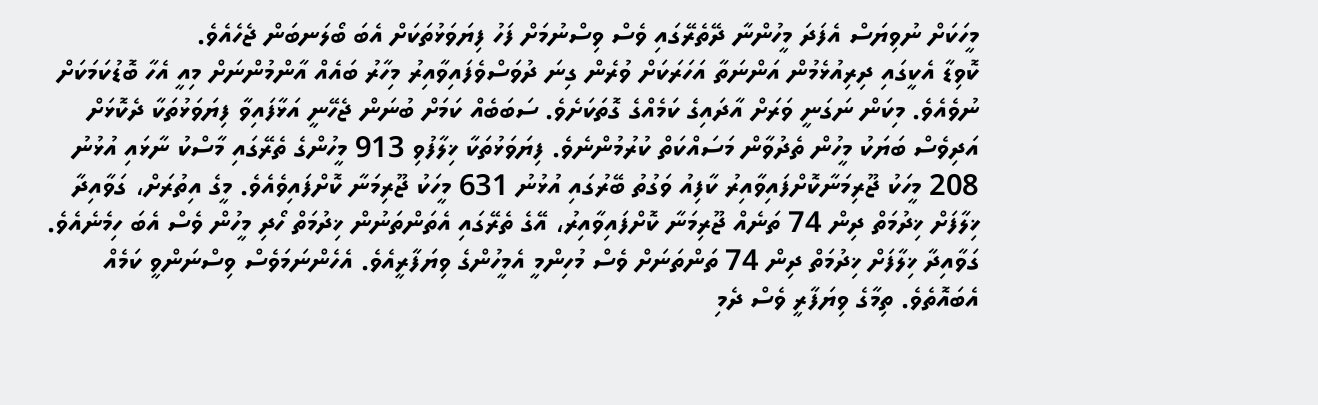މީހަކަށް ނުވިޔަސް އެފަދަ މީހުންނާ ދޭތެރޭގައި ވެސް ވިސްނުމަށް ފަހު ފިޔަވަޅުތަކަށް އެބަ ބޯލަނބަން ޖެހެއެވެ.
ކޮވިޑާ އެކީގައި ދިރިއުޅެމުން އަންނަތާ އަހަރަކަށް ވުރެން ގިނަ ދުވަސްވެފައިވާއިރު މިހާރު ބައެއް އާންމުންނަށް މިއީ އެހާ ބޮޑުކަމަކަށް ނުވެއެވެ. މިކަން ނަގަނީ ވަރަށް އާދައިގެ ކަމެއްގެ ގޮތަކަށެވެ. ސަބަބެއް ކަމަށް ބުނަން ޖެހޭނީ އަޅާފައިވާ ފިޔަވަޅުތަކާ ދެކޮޅަށް އަދިވެސް ބަޔަކު މީހުން ތެދުވާން މަސައްކަތް ކުރުމުންނެވެ. ފިޔަވަޅުތަކާ ޚިލާފުވި 913 މީހުންގެ ތެރޭގައި މާސްކު ނާޅައި އުޅުނު 208 މީހަކު ޖޫރިމަނާކޮށްފައިވާއިރު ކާފިއު ވަގުތު ބޭރުގައި އުޅުނު 631 މީހަކު ޖޫރިމަނާ ކޮށްފައިވެއެވެ. މީގެ އިތުރަށް، ގަވާއިދާ ޚިލާފަށް ޚިދުމަތް ދިން 74 ތަނެއް ޖޫރިމަނާ ކޮށްފައިވާއިރު، އޭގެ ތެރޭގައި އެތަންތަނުން ޚިދުމަތް ހޯދި މީހުން ވެސް އެބަ ހިމެނެއެވެ. ގަވާއިދާ ޚިލާފަށް ޚިދުމަތް ދިން 74 ތަންތަނަށް ވެސް މުހިންމީ އެމީހުންގެ ވިޔަފާރީއެވެ. އެހެންނަމަވެސް ވިސްނަންވީ ކަމެއް އެބައޮތެވެ. ތިމާގެ ވިޔަފާރީ ވެސް ދެމި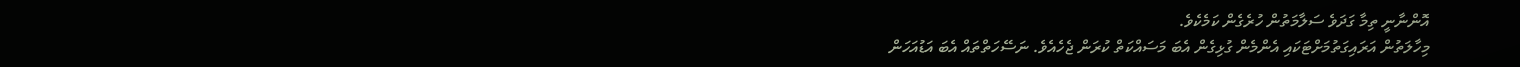އޮންނާނީ ތިމާ ގަދަވެ ސަލާމަތުން ހުރެގެން ކަމެކެވެ.
މިހާލަތުން އަރައިގަތުމަށްޓަކައި އެންމެން ގުޅިގެން އެބަ މަސައްކަތް ކުރަން ޖެހެއެވެ. ނަސޭހަތްތައް އެބަ އަޑުއަހަން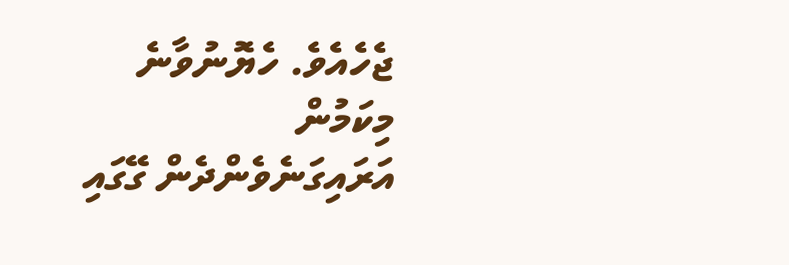ޖެހެއެވެ. ހެޔޮނުވާނެ މިކަމުން އަރައިގަނެވެންދެން ގޭގައި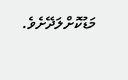މަޑުކޮށްލަދޭށެވެ.